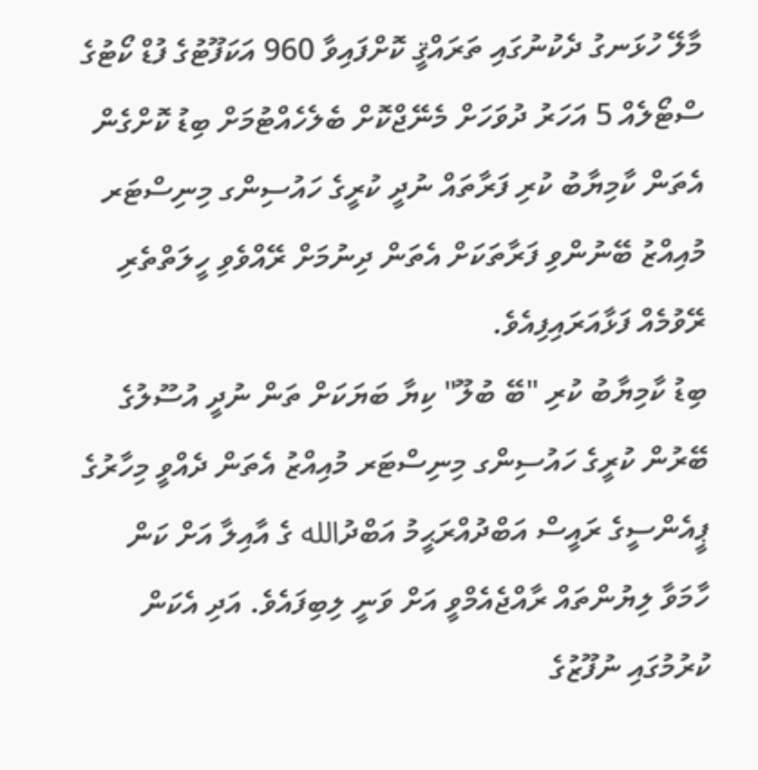މާލޭ ހުޅަނގު ދެކުނުގައި ތަރައްޤީ ކޮށްފައިވާ 960 އަކަފޫޓުގެ ފުޑް ކޯޓުގެ ސްޓޯލެއް 5 އަހަރު ދުވަހަށް މެނޭޖްކޮށް ބެލެހެއްޓުމަށް ބިޑު ކޮށްގެން އެތަން ކާމިޔާބު ކުރި ފަރާތައް ނުދީ ކުރީގެ ހައުސިންގ މިނިސްޓަރ މުއިއްޒު ބޭނުންވި ފަރާތަކަށް އެތަން ދިނުމަށް ރޭއްވެވި ހީލަތްތެރި ރޭވުމެއް ފަޅާއަރައިފިއެވެ.
ބިޑު ކާމިޔާބު ކުރި "ބޭ ބުލޫ" ކިޔާ ބަޔަކަށް ތަން ނުދީ އުސޫލުގެ ބޭރުން ކުރީގެ ހައުސިންގ މިނިސްޓަރ މުއިއްޒު އެތަން ދެއްވީ މިހާރުގެ ޕީއެންސީގެ ރައީސް އަބްދުއްރަޙީމު އަބްދުالله ގެ އާއިލާ އަށް ކަން ހާމަވާ ލިޔުންތައް ރާއްޖެއެމްވީ އަށް ވަނީ ލިބިފައެވެ. އަދި އެކަން ކުރުމުގައި ނުފޫޒުގެ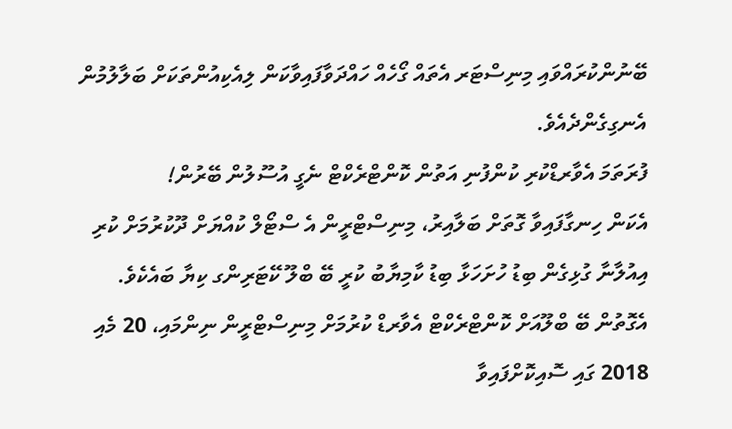ބޭނުންކުރައްވައި މިނިސްޓަރ އެތައް ގޯހެއް ހައްދަވާފައިވާކަން ލިއެކިއުންތަކަށް ބަލާލުމުން އެނގިގެންދެއެވެ.
ފުރަތަމަ އެވާރޑްކުރި ކުންފުނި އަތުން ކޮންޓްރެކްޓް ނެގީ އުސޫލުން ބޭރުން!
އެކަން ހިނގާފައިވާ ގޮތަށް ބަލާއިރު، މިނިސްޓްރީން އެ ސްޓޯލް ކުއްޔަށް ދޫކުރުމަށް ކުރި އިއުލާނާ ގުޅިގެން ބިޑު ހުށަހަޅާ ބިޑު ކާމިޔާބު ކުރީ ބޭ ބްލޫ ކޭޓަރިންގ ކިޔާ ބައެކެވެ. އެގޮތުން ބޭ ބްލޫއަށް ކޮންޓްރެކްޓް އެވާރޑް ކުރުމަށް މިނިސްޓްރީން ނިންމައި، 20 މެއި 2018 ގައި ސޮއިކޮށްފައިވާ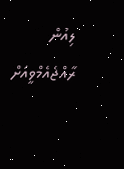ލިއުން ރާއްޖެއެމްވީއަށް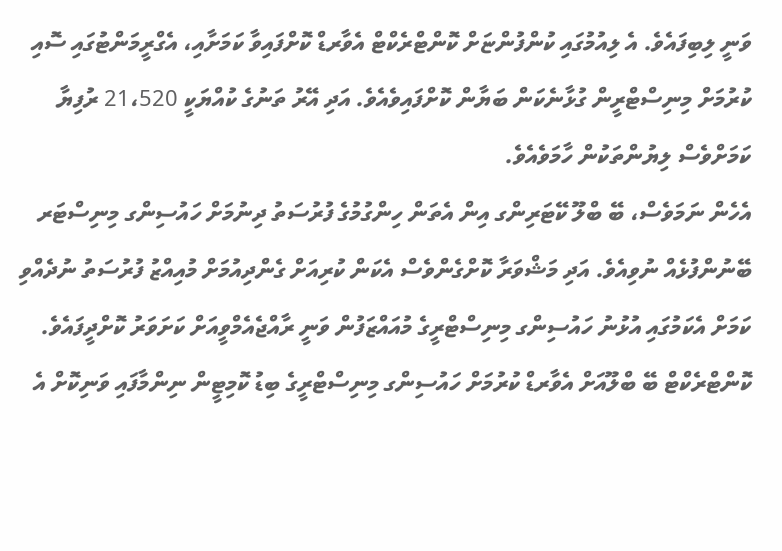ވަނީ ލިބިފައެވެ. އެ ލިއުމުގައި ކުންފުންޏަށް ކޮންޓްރެކްޓް އެވާރޑް ކޮށްފައިވާ ކަމަށާއި، އެގްރީމަންޓުގައި ސޮއި ކުރުމަށް މިނިސްޓްރީން ގުޅާނެކަން ބަޔާން ކޮށްފައިވެއެވެ. އަދި އޭރު ތަނުގެ ކުއްޔަކީ 21،520 ރުފިޔާ ކަމަށްވެސް ލިޔުންތަކުން ހާމަވެއެވެ.
އެހެން ނަމަވެސް، ބޭ ބްލޫ ކޭޓަރިންގ އިން އެތަން ހިންގުމުގެ ފުރުސަތު ދިނުމަށް ހައުސިންގ މިނިސްޓަރ ބޭނުންފުޅެއް ނުވިއެވެ. އަދި މަޝްވަރާ ކޮށްގެންވެސް އެކަން ކުރިއަށް ގެންދިއުމަށް މުއިއްޒު ފުރުސަތު ނުދެއްވި ކަމަށް އެކަމުގައި އުޅުނު ހައުސިންގ މިނިސްޓްރީގެ މުއައްޒަފުން ވަނީ ރާއްޖެއެމްވީއަށް ކަށަވަރު ކޮށްދީފައެވެ.
ކޮންޓްރެކްޓް ބޭ ބްލޫއަށް އެވާރޑް ކުރުމަށް ހައުސިންގ މިނިސްޓްރީގެ ބިޑު ކޮމިޓީން ނިންމާފައި ވަނިކޮށް އެ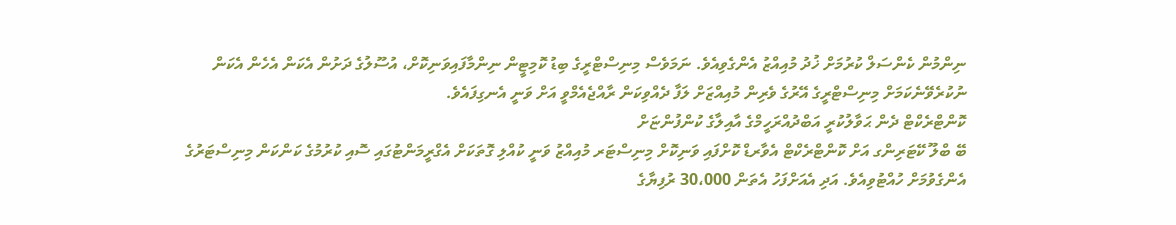ނިންމުން ކެންސަލް ކުރުމަށް ޚުދު މުއިއްޒު އެންގެވިއެވެ. ނަމަވެސް މިނިސްޓްރީގެ ބިޑު ކޮމިޓީން ނިންމާފައިވަނިކޮށް، އުސޫލުގެ ދަށުން އެކަން އެހެން އެކަން ނުކުރެވޭނެކަމަށް މިނިސްޓްރީގެ އޭރުގެ ވެރިން މުއިއްޒަށް ލަފާ ދެއްވިކަން ރާއްޖެއެމްވީ އަށް ވަނީ އެނގިފައެވެ.
ކޮންޓްރެކްޓް ދެން ޙަވާލުކުރީ އަބްދުއްރަހީމްގެ އާއިލާގެ ކުންފުންޏަށް
ބޭ ބްލޫ ކޭޓަރިންގ އަށް ކޮންޓްރެކްޓް އެވާރޑް ކޮށްފައި ވަނިކޮށް މިނިސްޓަރ މުއިއްޒު ވަނީ ކުއްލި ގޮތަކަށް އެގްރީމަންޓުގައި ސޮއި ކުރުމުގެ ކަންކަން މިނިސްޓަރުގެ އެންގެވުމަށް ހުއްޓުވިއެވެ. އަދި އެއަށްފަހު އެތަން 30،000 ރުފިޔާގެ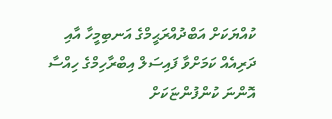ކުއްޔަކަށް އަބްދުއްރަޙީމްގެ އަނބިމީހާ އާއި ދަރިއެއް ކަމަށްވާ ފައިސަލް އިބްރާހިމްގެ ހިއްސާ އޮންނަ ކުންފުންޏަކަށް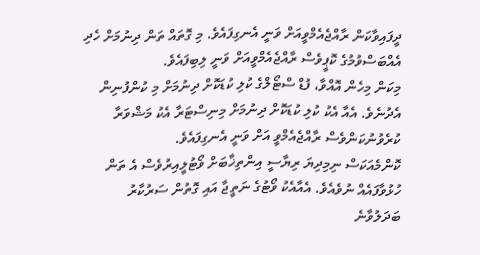ދީފައިވާކަން ރާއްޖެއެމްވީއަށް ވަނީ އެނގިފައެވެ. މި ގޮތައް ތަން ދިނުމަށް ހެދި އެއްބަސްވުމުގެ ކޮޕީވެސް ރާއްޖެއެމްވީއަށް ވަނީ ލިބިފައެވެ.
މިކަން މިހެން އޮއްވާ، ފުޑް ސްޓޯލްގެ ކުލި ކުޑަކޮށް ދިނުމަށް މި ކުންފުނިން އެދުނެވެ. އެއާ އެކު ކުލި ކުޑަކޮށް ދިނުމަށް މިނިސްޓަރާ އެކު މަޝްވަރާ ކުރެވުނުކަންވެސް ރާއްޖެއެމްވީ އަށް ވަނީ އެނގިފައެވެ.
ކޮންމެއަކަސް ނިމިދިޔަ ރިޔާސީ އިންތިޚާބަށް ވޯޓުލީއިރުވެސް އެ ތަން ހުޅުވާފައެއް ނުވެއެވެ. އެއާއެކު ވޯޓުގެ ނަތީޖާ އައި ގޮތުން ސަރުކާރު ބަދަލުވާނެ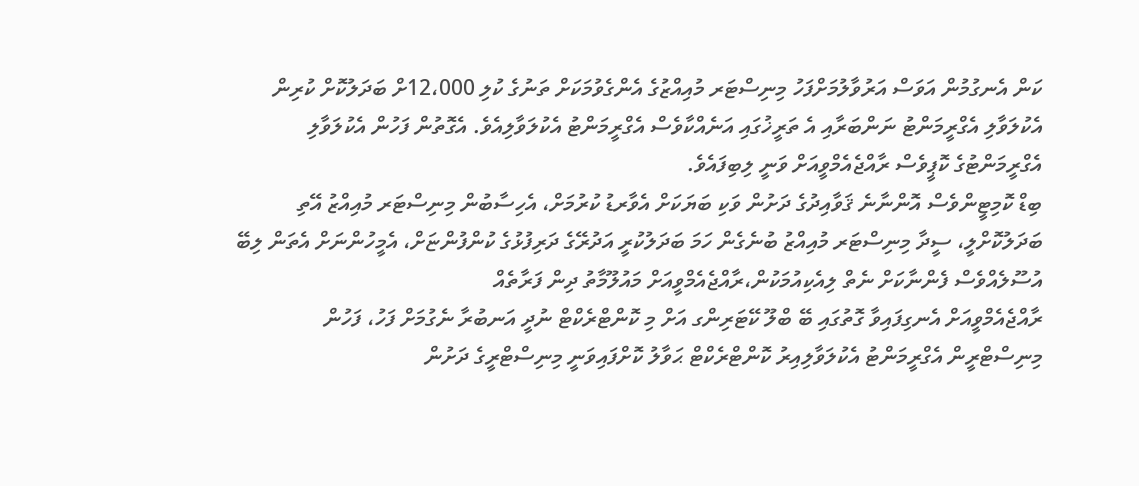ކަން އެނގުމުން އަވަސް އަރުވާލުމަށްފަހު މިނިސްޓަރ މުއިއްޒުގެ އެންގެވުމަކަށް ތަނުގެ ކުލި 12،000ށް ބަދަލުކޮށް ކުރިން އެކުލަވާލި އެގްރީމަންޓު ނަންބަރާއި އެ ތަރީޚުގައި އަނެއްކާވެސް އެގްރީމަންޓު އެކުލަވާލިއެވެ. އެގޮތުން ފަހުން އެކުލަވާލި އެގްރީމަންޓުގެ ކޮޕީވެސް ރާއްޖެއެމްވީއަށް ވަނީ ލިބިފައެވެ.
ބިޑް ކޮމިޓީންވެސް އޮންނާނެ ޤަވާއިދުގެ ދަށުން ވަކި ބަޔަކަށް އެވާރޑު ކުރުމަށް، އެހިސާބުން މިނިސްޓަރ މުއިއްޒު އޭތި ބަދަލުކޮށްލީ، ސީދާ މިނިސްޓަރ މުއިއްޒު ބުނެގެން ހަމަ ބަދަލުކުރީ އަދުރޭގެ ދަރިފުޅުގެ ކުންފުންޏަށް، އެމީހުންނަށް އެތަން ލިބޭ އުސޫލެއްވެސް ފެންނާކަށް ނެތް ލިއެކިއުމަކުން،ރާއްޖެއެމްވީއަށް މައުލޫމާތު ދިން ފަރާތެއް
ރާއްޖެއެމްވީއަށް އެނގިފައިވާ ގޮތުގައި ބޭ ބްލޫ ކޭޓަރިންގ އަށް މި ކޮންޓްރެކްޓް ނުދީ އަނބުރާ ނެގުމަށް ފަހު، ފަހުން މިނިސްޓްރީން އެގްރީމަންޓު އެކުލަވާލިއިރު ކޮންޓްރެކްޓް ޙަވާލު ކޮށްފައިވަނީ މިނިސްޓްރީގެ ދަށުން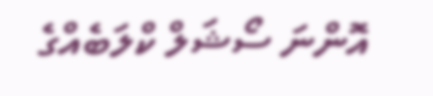އޮންނަ ސޯޝަލް ކްލަބެއްގެ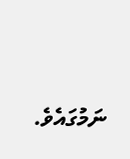ނަމުގައެވެ.